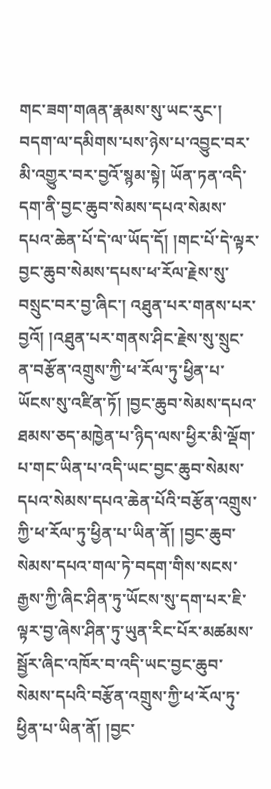གང་ཟག་གཞན་རྣམས་སུ་ཡང་རུང་། བདག་ལ་དམིགས་པས་ཉེས་པ་འབྱུང་བར་མི་འགྱུར་བར་བྱའོ་སྙམ་སྟེ། ཡོན་ཏན་འདི་དག་ནི་བྱང་ཆུབ་སེམས་དཔའ་སེམས་དཔའ་ཆེན་པོ་དེ་ལ་ཡོད་དོ། །གང་པོ་དེ་ལྟར་བྱང་ཆུབ་སེམས་དཔས་ཕ་རོལ་རྗེས་སུ་བསྲུང་བར་བྱ་ཞིང་། འཐུན་པར་གནས་པར་བྱའོ། །འཐུན་པར་གནས་ཤིང་རྗེས་སུ་སྲུང་ན་བརྩོན་འགྲུས་ཀྱི་ཕ་རོལ་ཏུ་ཕྱིན་པ་ཡོངས་སུ་འཛིན་ཏོ། །བྱང་ཆུབ་སེམས་དཔའ་ཐམས་ཅད་མཁྱེན་པ་ཉིད་ལས་ཕྱིར་མི་ལྡོག་པ་གང་ཡིན་པ་འདི་ཡང་བྱང་ཆུབ་སེམས་དཔའ་སེམས་དཔའ་ཆེན་པོའི་བརྩོན་འགྲུས་ཀྱི་ཕ་རོལ་ཏུ་ཕྱིན་པ་ཡིན་ནོ། །བྱང་ཆུབ་སེམས་དཔའ་གལ་ཏེ་བདག་གིས་སངས་རྒྱས་ཀྱི་ཞིང་ཤིན་ཏུ་ཡོངས་སུ་དག་པར་ཇི་ལྟར་བྱ་ཞེས་ཤིན་ཏུ་ཡུན་རིང་པོར་མཚམས་སྦྱོར་ཞིང་འཁོར་བ་འདི་ཡང་བྱང་ཆུབ་སེམས་དཔའི་བརྩོན་འགྲུས་ཀྱི་ཕ་རོལ་ཏུ་ཕྱིན་པ་ཡིན་ནོ། །བྱང་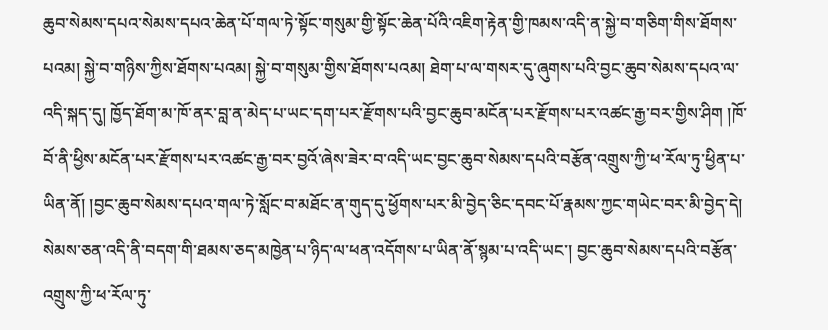ཆུབ་སེམས་དཔའ་སེམས་དཔའ་ཆེན་པོ་གལ་ཏེ་སྟོང་གསུམ་གྱི་སྟོང་ཆེན་པོའི་འཇིག་རྟེན་གྱི་ཁམས་འདི་ན་སྐྱེ་བ་གཅིག་གིས་ཐོགས་པའམ། སྐྱེ་བ་གཉིས་ཀྱིས་ཐོགས་པའམ། སྐྱེ་བ་གསུམ་གྱིས་ཐོགས་པའམ། ཐེག་པ་ལ་གསར་དུ་ཞུགས་པའི་བྱང་ཆུབ་སེམས་དཔའ་ལ་འདི་སྐད་དུ། ཁྱོད་ཐོག་མ་ཁོ་ནར་བླ་ན་མེད་པ་ཡང་དག་པར་རྫོགས་པའི་བྱང་ཆུབ་མངོན་པར་རྫོགས་པར་འཚང་རྒྱ་བར་གྱིས་ཤིག །ཁོ་བོ་ནི་ཕྱིས་མངོན་པར་རྫོགས་པར་འཚང་རྒྱ་བར་བྱའོ་ཞེས་ཟེར་བ་འདི་ཡང་བྱང་ཆུབ་སེམས་དཔའི་བརྩོན་འགྲུས་ཀྱི་ཕ་རོལ་ཏུ་ཕྱིན་པ་ཡིན་ནོ། །བྱང་ཆུབ་སེམས་དཔའ་གལ་ཏེ་སློང་བ་མཐོང་ན་གུད་དུ་ཕྱོགས་པར་མི་བྱེད་ཅིང་དབང་པོ་རྣམས་ཀྱང་གཡེང་བར་མི་བྱེད་དེ། སེམས་ཅན་འདི་ནི་བདག་གི་ཐམས་ཅད་མཁྱེན་པ་ཉིད་ལ་ཕན་འདོགས་པ་ཡིན་ནོ་སྙམ་པ་འདི་ཡང་། བྱང་ཆུབ་སེམས་དཔའི་བརྩོན་འགྲུས་ཀྱི་ཕ་རོལ་ཏུ་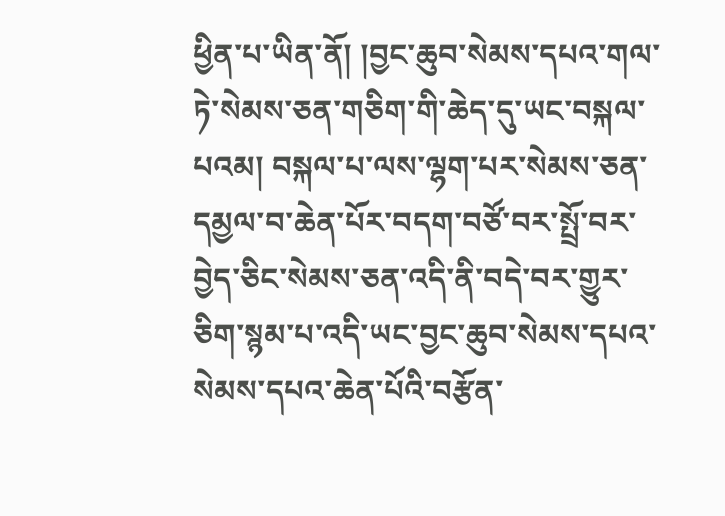ཕྱིན་པ་ཡིན་ནོ། །བྱང་ཆུབ་སེམས་དཔའ་གལ་ཏེ་སེམས་ཅན་གཅིག་གི་ཆེད་དུ་ཡང་བསྐལ་པའམ། བསྐལ་པ་ལས་ལྷག་པར་སེམས་ཅན་དམྱལ་བ་ཆེན་པོར་བདག་བཙོ་བར་སྤྲོ་བར་བྱེད་ཅིང་སེམས་ཅན་འདི་ནི་བདེ་བར་གྱུར་ཅིག་སྙམ་པ་འདི་ཡང་བྱང་ཆུབ་སེམས་དཔའ་སེམས་དཔའ་ཆེན་པོའི་བརྩོན་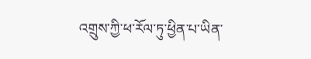འགྲུས་ཀྱི་ཕ་རོལ་ཏུ་ཕྱིན་པ་ཡིན་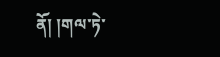ནོ། །གལ་ཏེ་